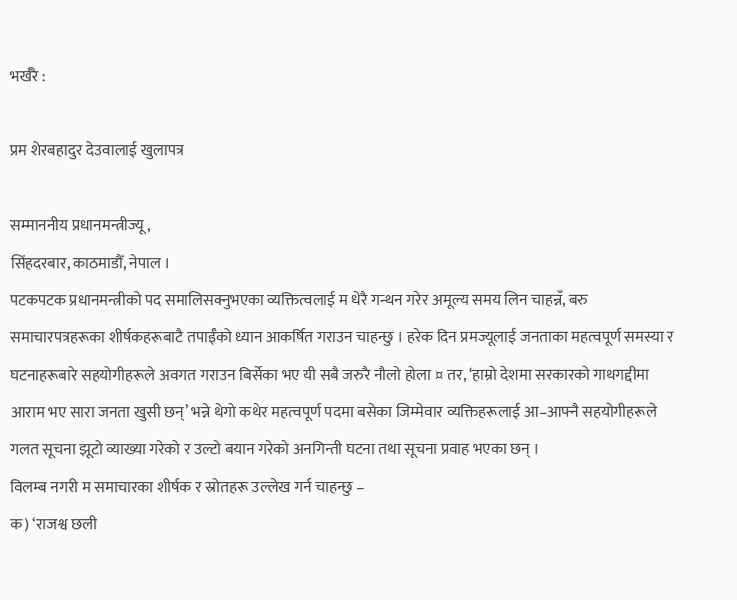भर्खरै :

प्रम शेरबहादुर देउवालाई खुलापत्र

सम्माननीय प्रधानमन्त्रीज्यू,
सिंहदरबार, काठमाडौँ, नेपाल ।
पटकपटक प्रधानमन्त्रीको पद समालिसक्नुभएका व्यक्तित्वलाई म धेरै गन्थन गरेर अमूल्य समय लिन चाहन्नँ, बरु समाचारपत्रहरूका शीर्षकहरूबाटै तपाईँको ध्यान आकर्षित गराउन चाहन्छु । हरेक दिन प्रमज्यूलाई जनताका महत्वपूर्ण समस्या र घटनाहरूबारे सहयोगीहरूले अवगत गराउन बिर्सेका भए यी सबै जरुरै नौलो होला ¤ तर, ‘हाम्रो देशमा सरकारको गाथगद्दीमा आराम भए सारा जनता खुसी छन्’ भन्ने थेगो कथेर महत्वपूर्ण पदमा बसेका जिम्मेवार व्यक्तिहरूलाई आ–आफ्नै सहयोगीहरूले गलत सूचना झूटो व्याख्या गरेको र उल्टो बयान गरेको अनगिन्ती घटना तथा सूचना प्रवाह भएका छन् ।
विलम्ब नगरी म समाचारका शीर्षक र स्रोतहरू उल्लेख गर्न चाहन्छु –
क) ‘राजश्व छली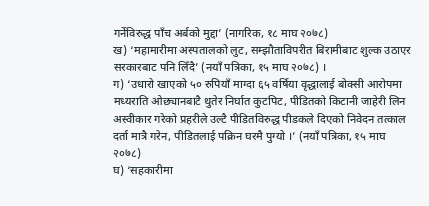गर्नेविरुद्ध पाँच अर्बको मुद्दा’ (नागरिक, १८ माघ २०७८)
ख) ‘महामारीमा अस्पतालको लुट, सम्झौताविपरीत बिरामीबाट शुल्क उठाएर सरकारबाट पनि लिँदै’ (नयाँ पत्रिका, १५ माघ २०७८) ।
ग) ‘उधारो खाएको ५० रुपियाँ माग्दा ६५ वर्षिया वृद्धालाई बोक्सी आरोपमा मध्यराति ओछ्यानबाटै थुतेर निर्घात कुटपिट, पीडितको किटानी जाहेरी लिन अस्वीकार गरेको प्रहरीले उल्टै पीडितविरुद्ध पीडकले दिएको निवेदन तत्काल दर्ता मात्रै गरेन, पीडितलाई पक्रिन घरमै पुग्यो ।’ (नयाँ पत्रिका, १५ माघ २०७८)
घ) ‘सहकारीमा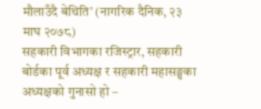मौलाउँदै बेथिति’ (नागरिक दैनिक, २३ माघ २०७८)
सहकारी विभागका रजिस्ट्रार, सहकारी बोर्डका पूर्व अध्यक्ष र सहकारी महासङ्घका अध्यक्षको गुनासो हो –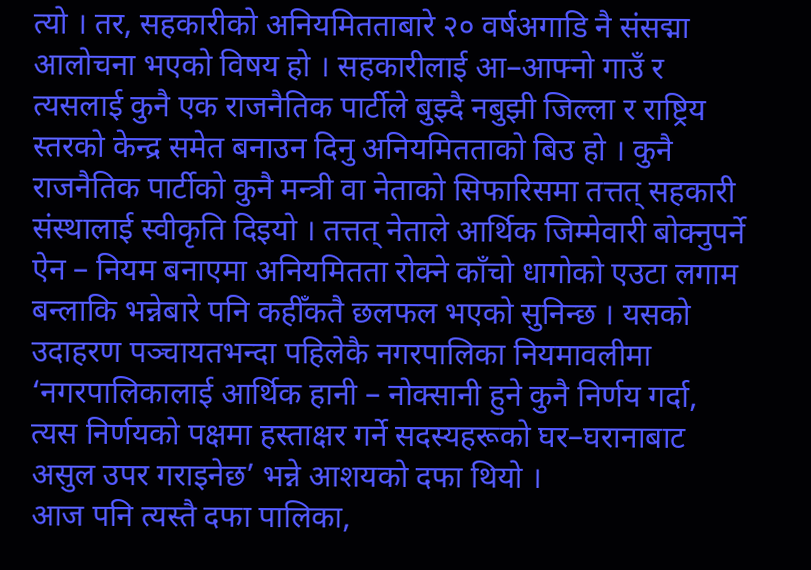त्यो । तर, सहकारीको अनियमितताबारे २० वर्षअगाडि नै संसद्मा आलोचना भएको विषय हो । सहकारीलाई आ–आफ्नो गाउँ र त्यसलाई कुनै एक राजनैतिक पार्टीले बुझ्दै नबुझी जिल्ला र राष्ट्रिय स्तरको केन्द्र समेत बनाउन दिनु अनियमितताको बिउ हो । कुनै राजनैतिक पार्टीको कुनै मन्त्री वा नेताको सिफारिसमा तत्तत् सहकारी संस्थालाई स्वीकृति दिइयो । तत्तत् नेताले आर्थिक जिम्मेवारी बोक्नुपर्ने ऐन – नियम बनाएमा अनियमितता रोक्ने काँचो धागोको एउटा लगाम बन्लाकि भन्नेबारे पनि कहीँकतै छलफल भएको सुनिन्छ । यसको उदाहरण पञ्चायतभन्दा पहिलेकै नगरपालिका नियमावलीमा ‘नगरपालिकालाई आर्थिक हानी – नोक्सानी हुने कुनै निर्णय गर्दा, त्यस निर्णयको पक्षमा हस्ताक्षर गर्ने सदस्यहरूको घर–घरानाबाट असुल उपर गराइनेछ’ भन्ने आशयको दफा थियो ।
आज पनि त्यस्तै दफा पालिका,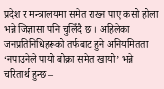प्रदेश र मन्त्रालयमा समेत राख्न पाए कसो होला भन्ने जिज्ञासा पनि चुलिँदै छ । अहिलेका जनप्रतिनिधिहरूको तर्फबाट हुने अनियमितता ‘नपाउनेले पायो बोक्रा समेत खायो’ भन्ने चरितार्थ हुन्छ –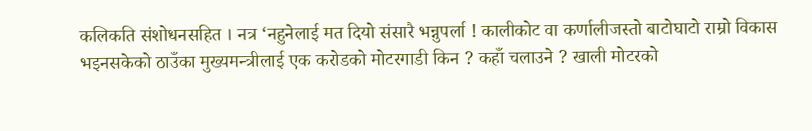कलिकति संशोधनसहित । नत्र ‘नहुनेलाई मत दियो संसारै भन्नुपर्ला ! कालीकोट वा कर्णालीजस्तो बाटोघाटो राम्रो विकास भइनसकेको ठाउँका मुख्यमन्त्रीलाई एक करोडको मोटरगाडी किन ? कहाँ चलाउने ? खाली मोटरको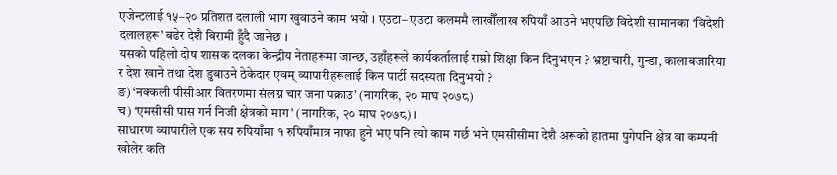एजेन्टलाई १५–२० प्रतिशत दलाली भाग खुवाउने काम भयो । एउटा– एउटा कलममै लाखौँलाख रुपियाँ आउने भएपछि विदेशी सामानका ‘विदेशी दलालहरू’ बढेर देशै बिरामी हुँदै जानेछ ।
यसको पहिलो दोष शासक दलका केन्द्रीय नेताहरूमा जान्छ, उहाँहरूले कार्यकर्तालाई राम्रो शिक्षा किन दिनुभएन ? भ्रष्टाचारी, गुन्डा, कालाबजारिया र देश खाने तथा देश डुबाउने ठेकेदार एवम् व्यापारीहरूलाई किन पार्टी सदस्यता दिनुभयो ?
ङ) ‘नक्कली पीसीआर वितरणमा संलग्न चार जना पक्राउ’ (नागरिक, २० माघ २०७८)
च) ‘एमसीसी पास गर्न निजी क्षेत्रको माग’ (नागरिक, २० माघ २०७८) ।
साधारण व्यापारीले एक सय रुपियाँमा १ रुपियाँमात्र नाफा हुने भए पनि त्यो काम गर्छ भने एमसीसीमा देशै अरूको हातमा पुगेपनि क्षेत्र वा कम्पनी खोलेर कति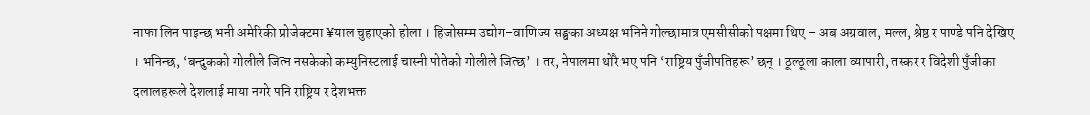नाफा लिन पाइन्छ भनी अमेरिकी प्रोजेक्टमा ¥याल चुहाएको होला । हिजोसम्म उद्योग–वाणिज्य सङ्घका अध्यक्ष भनिने गोल्छामात्र एमसीसीको पक्षमा थिए – अब अग्रवाल, मल्ल, श्रेष्ठ र पाण्डे पनि देखिए । भनिन्छ, ‘बन्दुकको गोलीले जित्न नसकेको कम्युनिस्टलाई चास्नी पोतेको गोलीले जित्छ’ । तर, नेपालमा थोरै भए पनि ‘राष्ट्रिय पुँजीपतिहरू’ छन् । ठूल्ठूला काला व्यापारी, तस्कर र विदेशी पुँजीका दलालहरूले देशलाई माया नगरे पनि राष्ट्रिय र देशभक्त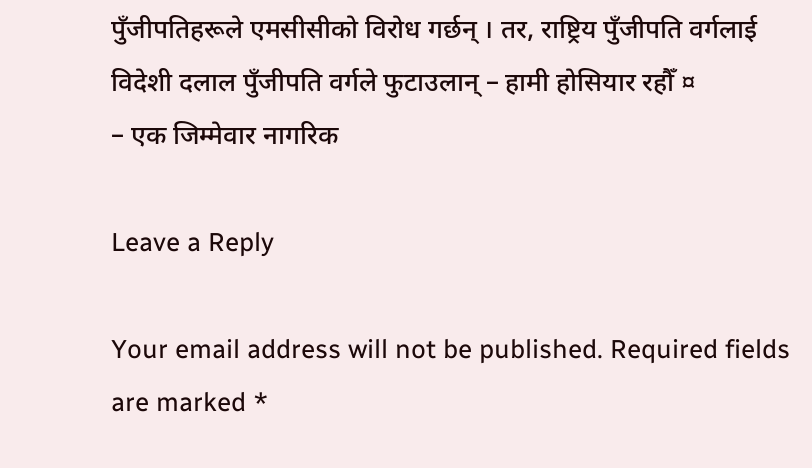पुँजीपतिहरूले एमसीसीको विरोध गर्छन् । तर, राष्ट्रिय पुँजीपति वर्गलाई विदेशी दलाल पुँजीपति वर्गले फुटाउलान् – हामी होसियार रहौँ ¤
– एक जिम्मेवार नागरिक

Leave a Reply

Your email address will not be published. Required fields are marked *